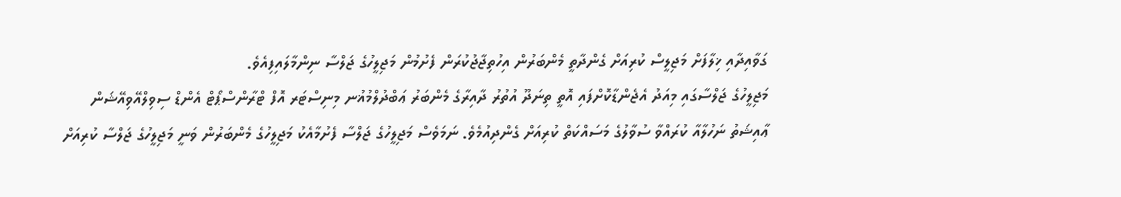ގަވާއިދާއި ޚިލާފަށް މަޖިލީސް ކުރިއަށް ގެންދާތީ މެންބަރުން އިހުތިޖާޖުކުރަން ފެށުމުން މަޖިލީހުގެ ޖަލްސާ ނިންމާލައިފިއެވެ.
މަޖިލީހުގެ ޖަލްސާގައި މިއަދު އެޖެންޑާކޮށްފައި އޮތީ ތިނަދޫ އުތުރު ދާއިރާގެ މެންބަރު ޢަބްދުލްމުޣުނ މިނިސްޓަރ އޮފް ޓްރާންސްޕޯޓް އެންޑް ސިވިލްއޭވިއޭޝަން ޢާއިޝަތު ނަހުލާއާ ކުރައްވާ ސުވާލުގެ މަސައްކަތް ކުރިއަށް ގެންދިއުމެވެ. ނަމަވެސް މަޖިލީހުގެ ޖަލްސާ ފެށުމާއެކު މަޖިލީހުގެ މެންބަރުން ވަނީ މަޖިލީހުގެ ޖަލްސާ ކުރިއަށް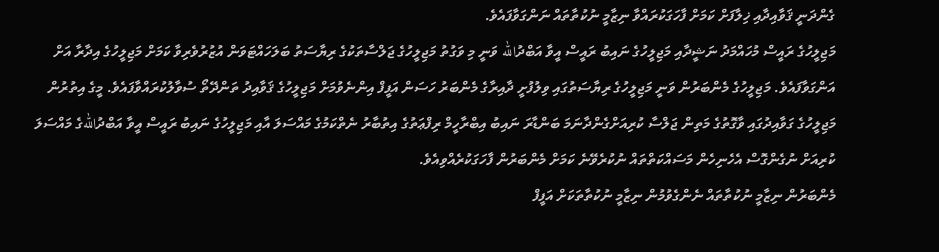ގެންދަނީ ޤަވާއިދާއި ޚިލާފަށް ކަމަށް ފާހަގަކުރައްވާ ނިޒާމީ ނުކުތާތައް ނަންގަވާފައެވެ.
މަޖިލީހުގެ ރައީސް މުހައްމަދު ނަޝީދާއި މަޖިލީހުގެ ނައިބު ރައީސް އީވާ އަބްދުالله ވަނީ މި ވަގުތު މަޖިލީހުގެ ޖަލްސާތަކުގެ ރިޔާސަތު ބަލަހައްޓަވަން އުޒުރުވެރިވާ ކަމަށް މަޖިލީހުގެ އިދާރާ އަށް އަންގަވާފައެވެ. މަޖިލީހުގެ މެންބަރުން ވަނީ މަޖިލީހުގެ ރިޔާސަތުގައި ވިލުފުށީ ދާއިރާގެ މެންބަރު ހަސަން އަފީފް އިންނެވުމަށް މަޖިލީހުގެ ޤަވާއިދު ތަންދޭތޯ ސުވާލުކުރައްވާފައެވެ. މީގެ އިތުރުން މަޖިލީހުގެ ގަވާއިދުގައި ވާގޮތުގެ މަތިން ޖަލްސާ ކުރިއަށްގެންދާނަމަ ބަންޑާރަ ނައިބު އިބްރާހީމް ރިފްޢަތުގެ އިތުބާރު ނެތްކަމުގެ މައްސަލަ އާއި މަޖިލީހުގެ ނައިބު ރައީސް އީވާ އަބްދުاللهގެ މައްސަލަ ކުރިއަށް ނުގެންގޮސް އެހެނިހެން މަސައްކަތްތައް ނުކުރެވޭނެ ކަމަށް މެންބަރުން ފާހަގަކުރެއްވިއެވެ.
މެންބަރުން ނިޒާމީ ނުކުތާތައް ނެންގެވުމުން ނިޒާމީ ނުކުތާތަކަށް އަފީފް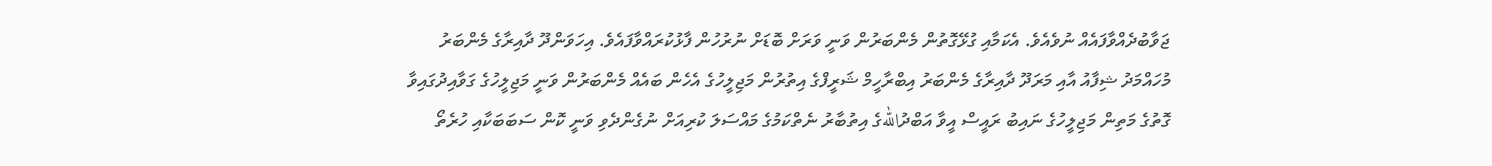ޖަވާބުދެއްވާފައެއް ނުވެއެވެ. އެކަމާއި ގުޅޭގޮތުން މެންބަރުން ވަނީ ވަރަށް ބޮޑަށް ނުރުހުން ފާޅުކުރައްވާފައެވެ. އިހަވަންދޫ ދާއިރާގެ މެންބަރު މުހައްމަދު ޝިފާއު އާއި މަރަދޫ ދާއިރާގެ މެންބަރު އިބްރާހީމް ޝަރީފްގެ އިތުރުން މަޖިލީހުގެ އެހެން ބައެއް މެންބަރުން ވަނީ މަޖިލީހުގެ ގަވާއިދުގައިވާ ގޮތުގެ މަތިން މަޖިލީހުގެ ނައިބު ރައީސް އީވާ އަބްދުاللهގެ އިތުބާރު ނެތްކަމުގެ މައްސަލަ ކުރިއަށް ނުގެންދެވި ވަނީ ކޮން ސަބަބަކާއި ހުރެތޯ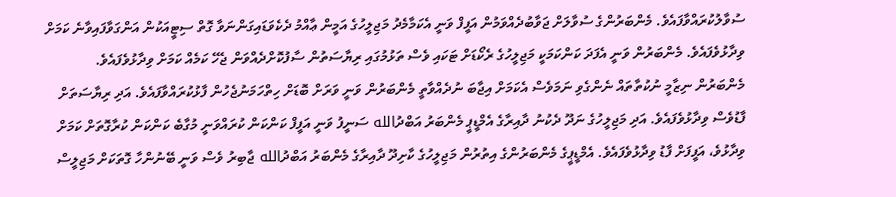ސުވާލުކުރައްވާފައެވެ. މެންބަރުންގެ ސުވާލަށް ޖަވާބުދެއްވަމުން އަފީފް ވަނީ އެކަމާމެދު މަޖިލީހުގެ އަމީން ޢާއްމު ދެކެވަޑައިގަންނަވާ ގޮތް ސިޓީއަކުން އަންގަވާފައިވާނެ ކަމަށް ވިދާޅުވެފައެވެ. މެންބަރުން ވަނީ އެފަދަ ކަންކަމަކީ މަޖިލީހުގެ ރެކޯޑަށް ޓަކައި ވެސް ތަޅުމުގައި ރިޔާސަތުން ސާފުކޮށްދެއްވަން ޖެހޭ ކަމެއް ކަމަށް ވިދާޅުވެފައެވެ.
މެންބަރުން ނިޒާމީ ނުކުތާތައް ނެންގެވި ނަމަވެސް އެކަމަށް އިޖާބަ ނުދެއްވާތީ މެންބަރުން ވަނީ ވަރަށް ބޮޑަށް ހިތްހަމަނުޖެހުން ފާޅުކުރައްވާފައެވެ. އަދި ރިޔާސަތަށް ފާޑުވެސް ވިދާޅުވެފައެވެ. އަދި މަޖިލީހުގެ ނަދޫ ދެކުނު ދާއިރާގެ އެމްޑީޕީ މެންބަރު އަބްދުالله ސަނީފު ވަނީ އަފީފް ކަންކަން ކުރައްވަނީ މުގާބެ ކަންކަން ކުރާގޮތަށް ކަމަށް ވިދާޅުވެ، އަފީފަށް ފާޑު ވިދާޅުވެފައެވެ. އެމްޑީޕީގެ މެންބަރުންގެ އިތުރުން މަޖިލީހުގެ ކާށިދޫ ދާއިރާގެ މެންބަރު އަބްދުالله ޖާބިރު ވެސް ވަނީ ބޭނުންހާ ގޮތަކަށް މަޖިލީސް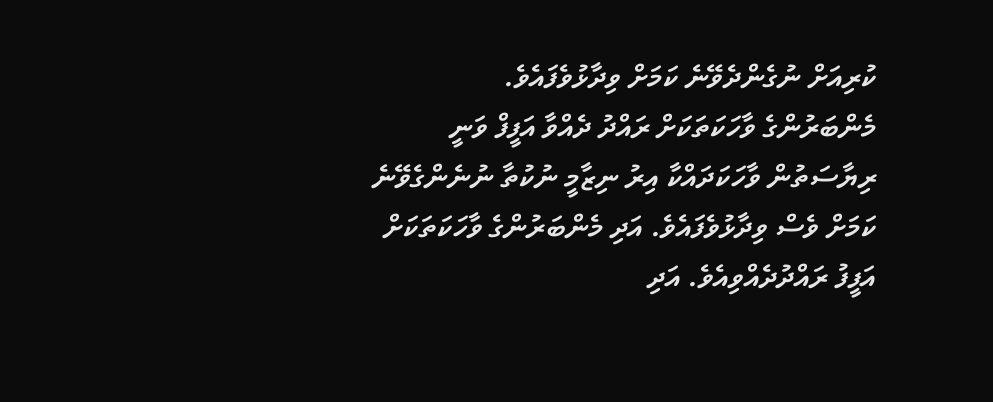ކުރިއަށް ނުގެންދެވޭނެ ކަމަށް ވިދާޅުވެފައެވެ.
މެންބަރުންގެ ވާހަކަތަކަށް ރައްދު ދެއްވާ އަފީފް ވަނީ ރިޔާސަތުން ވާހަކަދައްކާ އިރު ނިޒާމީ ނުކުތާ ނުނެންގެވޭނެ ކަމަށް ވެސް ވިދާޅުވެފައެވެ. އަދި މެންބަރުންގެ ވާހަކަތަކަށް އަފީފު ރައްދުދެއްވިއެވެ. އަދި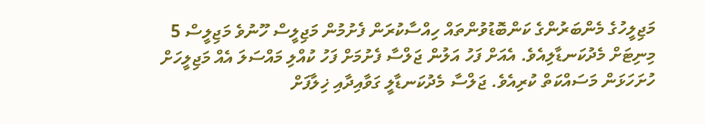މަޖިލީހުގެ މެންބަރުންގެ ކަންބޮޑުވުންތައް ހިއްސާކުރަން ފެށުމުން މަޖިލީސް ހޫނުވެ މަޖިލީސް 5 މިނިޓަށް މެދުކަނޑާލިއެވެ. އެއަށް ފަހު އަލުން ޖަލްސާ ފެށުމަށް ފަހު ކުއްލި މައްސަލަ އެއް މަޖިލީހަށް ހުށަހަޅަން މަސައްކަތް ކުރިއެވެ. ޖަލްސާ މެދުކަނޑާލީ ގަވާއިދާއި ޚިލާފަށް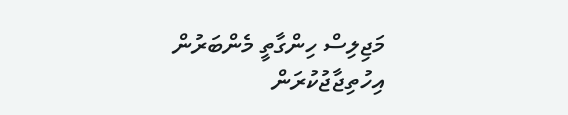މަޖިލިސް ހިންގާތީ މެންބަރުން އިހުތިޖާޖުކުރަން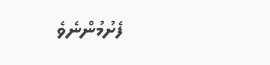ފެށުމުންނެވެ